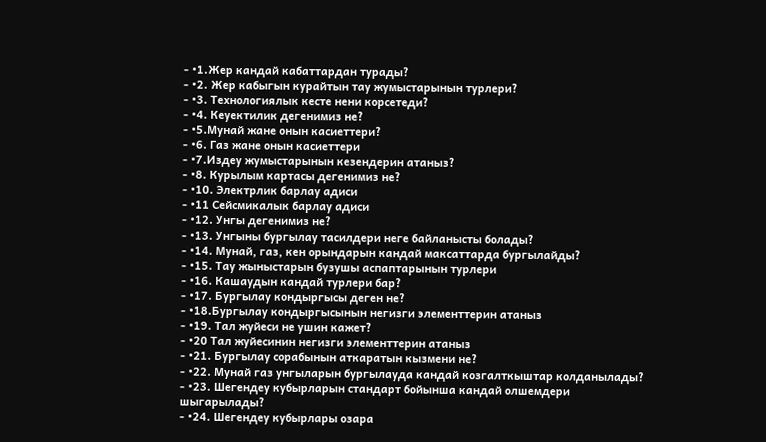- •1.Жер кандай кабаттардан турады?
- •2. Жер кабыгын курайтын тау жумыстарынын турлери?
- •3. Технологиялык кесте нени корсетеди?
- •4. Кеуектилик дегенимиз не?
- •5.Мунай жане онын касиеттери?
- •6. Газ жане онын касиеттери
- •7.Издеу жумыстарынын кезендерин атаныз?
- •8. Курылым картасы дегенимиз не?
- •10. Электрлик барлау адиси
- •11 Сейсмикалык барлау адиси
- •12. Унгы дегенимиз не?
- •13. Унгыны бургылау тасилдери неге байланысты болады?
- •14. Мунай, газ, кен орындарын кандай максаттарда бургылайды?
- •15. Тау жыныстарын бузушы аспаптарынын турлери
- •16. Кашаудын кандай турлери бар?
- •17. Бургылау кондыргысы деген не?
- •18.Бургылау кондыргысынын негизги элементтерин атаныз
- •19. Тал жуйеси не ушин кажет?
- •20 Тал жуйесинин негизги элементтерин атаныз
- •21. Бургылау сорабынын аткаратын кызмени не?
- •22. Мунай газ унгыларын бургылауда кандай козгалткыштар колданылады?
- •23. Шегендеу кубырларын стандарт бойынша кандай олшемдери шыгарылады?
- •24. Шегендеу кубырлары озара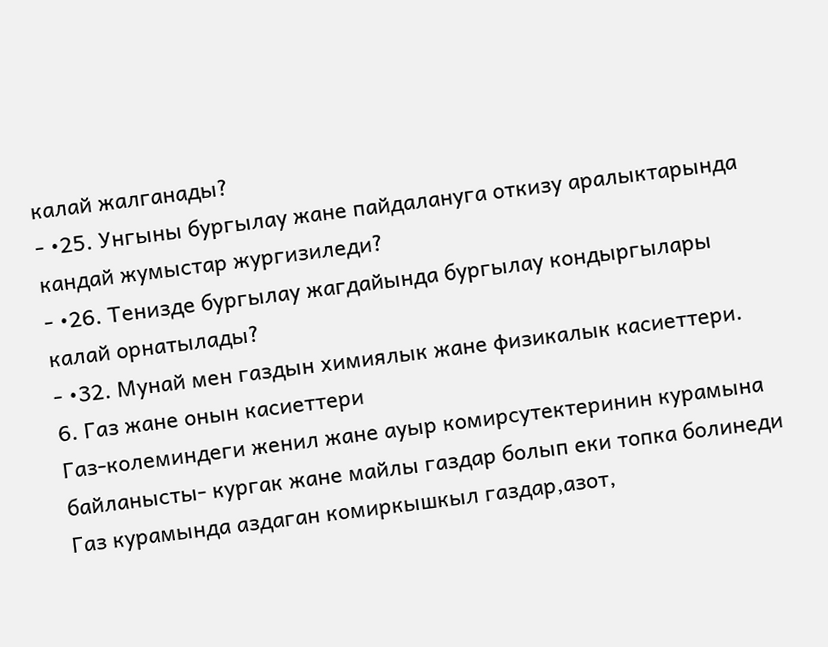калай жалганады?
- •25. Унгыны бургылау жане пайдалануга откизу аралыктарында кандай жумыстар жургизиледи?
- •26. Тенизде бургылау жагдайында бургылау кондыргылары калай орнатылады?
- •32. Мунай мен газдын химиялык жане физикалык касиеттери.
6. Газ жане онын касиеттери
Газ-колеминдеги женил жане ауыр комирсутектеринин курамына байланысты- кургак жане майлы газдар болып еки топка болинеди
Газ курамында аздаган комиркышкыл газдар,азот,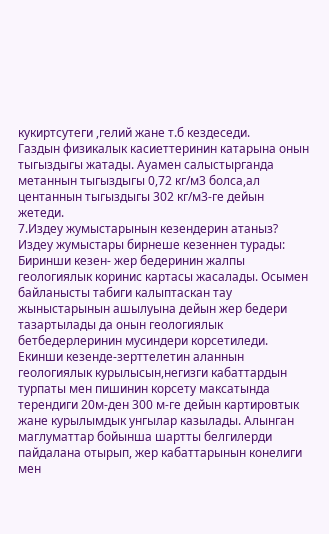кукиртсутеги ,гелий жане т.б кездеседи.
Газдын физикалык касиеттеринин катарына онын тыгыздыгы жатады. Ауамен салыстырганда метаннын тыгыздыгы 0,72 кг/м3 болса,ал центаннын тыгыздыгы 302 кг/м3-ге дейын жетеди.
7.Издеу жумыстарынын кезендерин атаныз?
Издеу жумыстары бирнеше кезеннен турады:
Биринши кезен- жер бедеринин жалпы геологиялык коринис картасы жасалады. Осымен байланысты табиги калыптаскан тау жыныстарынын ашылуына дейын жер бедери тазартылады да онын геологиялык бетбедерлеринин мусиндери корсетиледи.
Екинши кезенде-зерттелетин аланнын геологиялык курылысын,негизги кабаттардын турпаты мен пишинин корсету максатында терендиги 20м-ден 300 м-ге дейын картировтык жане курылымдык унгылар казылады. Алынган маглуматтар бойынша шартты белгилерди пайдалана отырып, жер кабаттарынын конелиги мен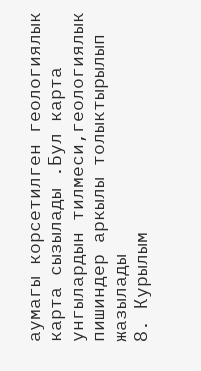аумагы корсетилген геологиялык карта сызылады .Бул карта унгылардын тилмеси,геологиялык пишиндер аркылы толыктырылып жазылады
8. Курылым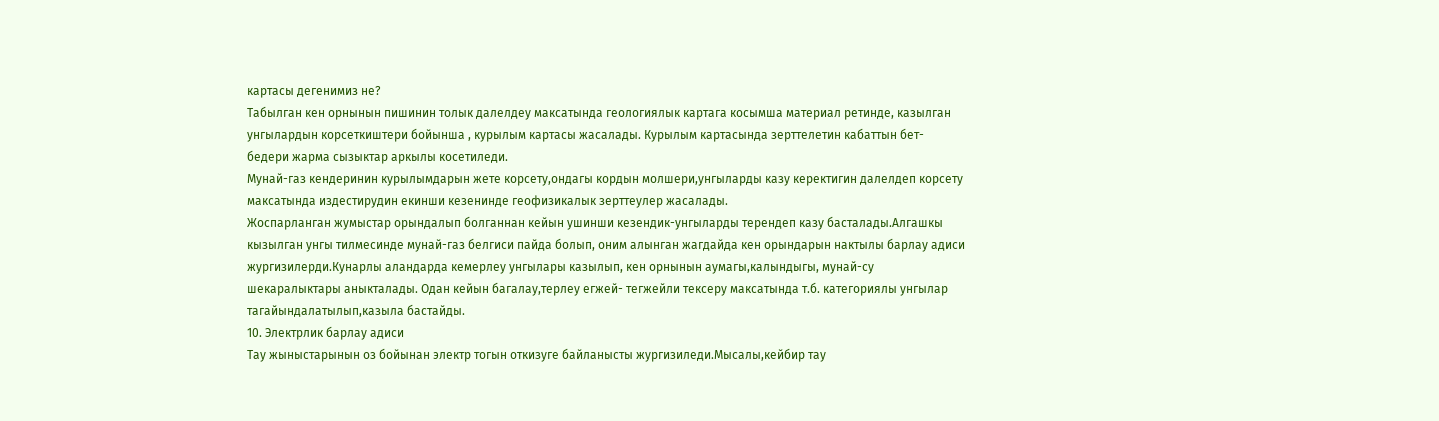картасы дегенимиз не?
Табылган кен орнынын пишинин толык далелдеу максатында геологиялык картага косымша материал ретинде, казылган унгылардын корсеткиштери бойынша , курылым картасы жасалады. Курылым картасында зерттелетин кабаттын бет-бедери жарма сызыктар аркылы косетиледи.
Мунай-газ кендеринин курылымдарын жете корсету,ондагы кордын молшери,унгыларды казу керектигин далелдеп корсету максатында издестирудин екинши кезенинде геофизикалык зерттеулер жасалады.
Жоспарланган жумыстар орындалып болганнан кейын ушинши кезендик-унгыларды терендеп казу басталады.Алгашкы кызылган унгы тилмесинде мунай-газ белгиси пайда болып, оним алынган жагдайда кен орындарын нактылы барлау адиси жургизилерди.Кунарлы аландарда кемерлеу унгылары казылып, кен орнынын аумагы,калындыгы, мунай-су шекаралыктары аныкталады. Одан кейын багалау,терлеу егжей- тегжейли тексеру максатында т.б. категориялы унгылар тагайындалатылып,казыла бастайды.
10. Электрлик барлау адиси
Тау жыныстарынын оз бойынан электр тогын откизуге байланысты жургизиледи.Мысалы,кейбир тау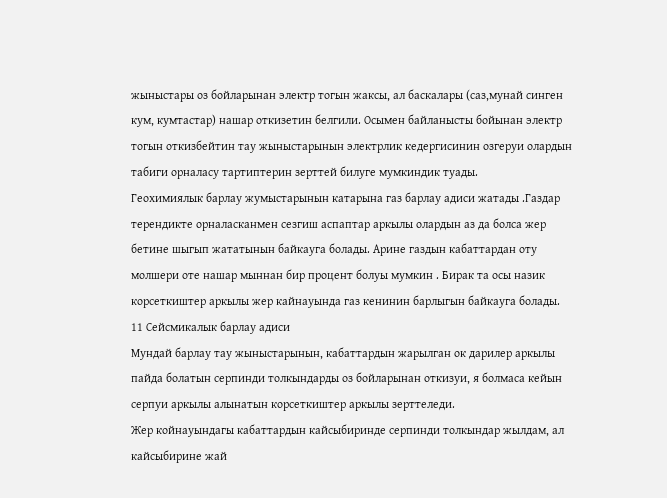жыныстары оз бойларынан электр тогын жаксы, ал баскалары (саз,мунай синген кум, кумтастар) нашар откизетин белгили. Осымен байланысты бойынан электр тогын откизбейтин тау жыныстарынын электрлик кедергисинин озгеруи олардын табиги орналасу тартиптерин зерттей билуге мумкиндик туады.
Геохимиялык барлау жумыстарынын катарына газ барлау адиси жатады .Газдар терендикте орналасканмен сезгиш аспаптар аркылы олардын аз да болса жер бетине шыгып жататынын байкауга болады. Арине газдын кабаттардан оту молшери оте нашар мыннан бир процент болуы мумкин . Бирак та осы назик корсеткиштер аркылы жер кайнауында газ кенинин барлыгын байкауга болады.
11 Сейсмикалык барлау адиси
Мундай барлау тау жыныстарынын, кабаттардын жарылган ок дарилер аркылы пайда болатын серпинди толкындарды оз бойларынан откизуи, я болмаса кейын серпуи аркылы алынатын корсеткиштер аркылы зерттеледи.
Жер койнауындагы кабаттардын кайсыбиринде серпинди толкындар жылдам, ал кайсыбирине жай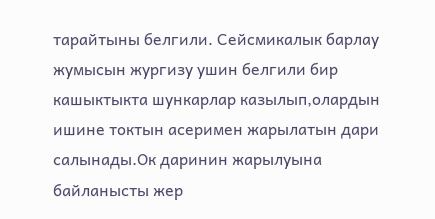тарайтыны белгили. Сейсмикалык барлау жумысын жургизу ушин белгили бир кашыктыкта шункарлар казылып,олардын ишине токтын асеримен жарылатын дари салынады.Ок даринин жарылуына байланысты жер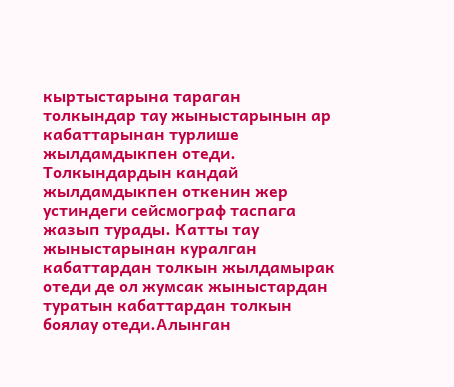кыртыстарына тараган толкындар тау жыныстарынын ар кабаттарынан турлише жылдамдыкпен отеди. Толкындардын кандай жылдамдыкпен откенин жер устиндеги сейсмограф таспага жазып турады. Катты тау жыныстарынан куралган кабаттардан толкын жылдамырак отеди де ол жумсак жыныстардан туратын кабаттардан толкын боялау отеди.Алынган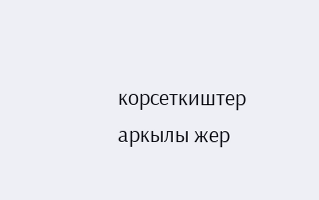корсеткиштер аркылы жер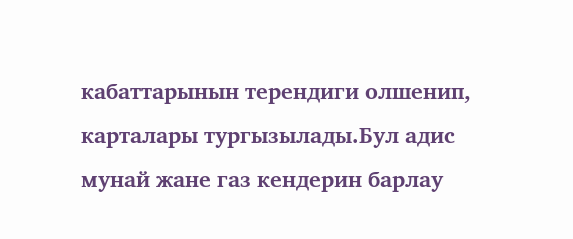кабаттарынын терендиги олшенип, карталары тургызылады.Бул адис мунай жане газ кендерин барлау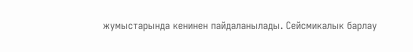жумыстарында кенинен пайдаланылады. Сейсмикалык барлау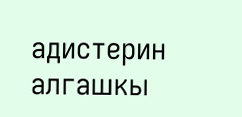адистерин алгашкы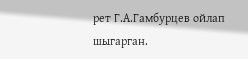рет Г.А.Гамбурцев ойлап шыгарган.